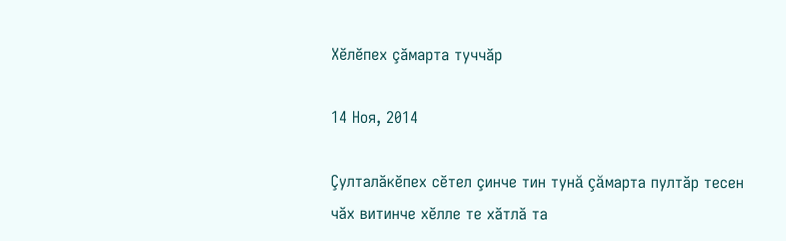Хĕлĕпех çăмарта туччăр

14 Ноя, 2014

Çулталăкĕпех сĕтел çинче тин тунă çăмарта пултăр тесен чăх витинче хĕлле те хăтлă та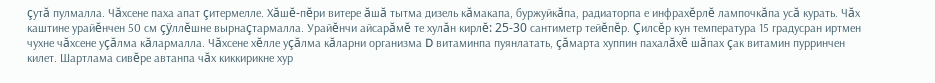çутă пулмалла. Чăхсене паха апат çитермелле. Хăшĕ-пĕри витере ăшă тытма дизель кăмакапа, буржуйкăпа, радиаторпа е инфрахĕрлĕ лампочкăпа усă курать. Чăх каштине урайĕнчен 50 см çÿллĕшне вырнаçтармалла. Урайĕнчи айсарăмĕ те хулăн кирлĕ: 25-30 сантиметр тейĕпĕр. Çилсĕр кун температура 15 градусран иртмен чухне чăхсене уçăлма кăлармалла. Чăхсене хĕлле уçăлма кăларни организма D витаминпа пуянлатать, çăмарта хуппин пахалăхĕ шăпах çак витамин пурринчен килет. Шартлама сивĕре автанпа чăх киккирикне хур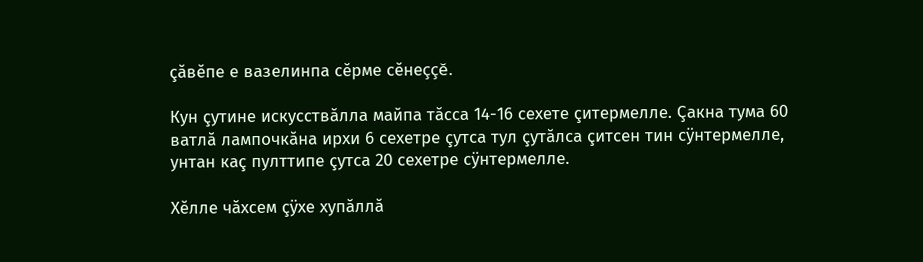çăвĕпе е вазелинпа сĕрме сĕнеççĕ.

Кун çутине искусствăлла майпа тăсса 14-16 сехете çитермелле. Çакна тума 60 ватлă лампочкăна ирхи 6 сехетре çутса тул çутăлса çитсен тин сÿнтермелле, унтан каç пулттипе çутса 20 сехетре сÿнтермелле.

Хĕлле чăхсем çÿхе хупăллă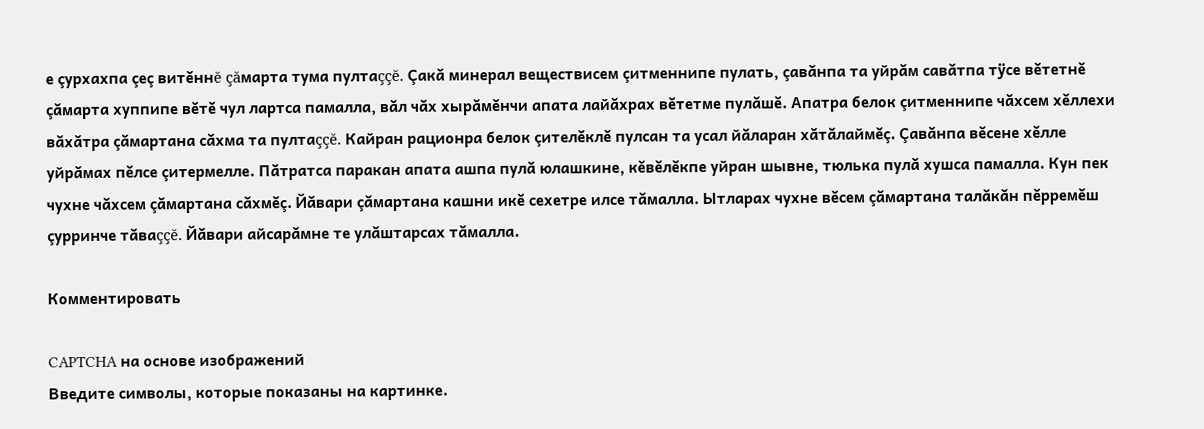е çурхахпа çеç витĕннĕ çăмарта тума пултаççĕ. Çакă минерал веществисем çитменнипе пулать, çавăнпа та уйрăм савăтпа тÿсе вĕтетнĕ çăмарта хуппипе вĕтĕ чул лартса памалла, вăл чăх хырăмĕнчи апата лайăхрах вĕтетме пулăшĕ. Апатра белок çитменнипе чăхсем хĕллехи вăхăтра çăмартана сăхма та пултаççĕ. Кайран рационра белок çителĕклĕ пулсан та усал йăларан хăтăлаймĕç. Çавăнпа вĕсене хĕлле уйрăмах пĕлсе çитермелле. Пăтратса паракан апата ашпа пулă юлашкине, кĕвĕлĕкпе уйран шывне, тюлька пулă хушса памалла. Кун пек чухне чăхсем çăмартана сăхмĕç. Йăвари çăмартана кашни икĕ сехетре илсе тăмалла. Ытларах чухне вĕсем çăмартана талăкăн пĕрремĕш çурринче тăваççĕ. Йăвари айсарăмне те улăштарсах тăмалла.

Комментировать

CAPTCHA на основе изображений
Введите символы, которые показаны на картинке.